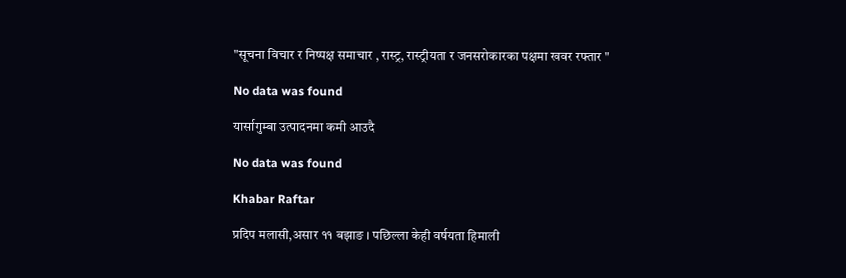"सूचना विचार र निष्पक्ष समाचार , रास्ट्र, रास्ट्रीयता र जनसरोकारका पक्षमा खवर रफ्तार "

No data was found

यार्सागुम्बा उत्पादनमा कमी आउदै

No data was found

Khabar Raftar

प्रदिप मलासी,असार ११ बझाङ । पछिल्ला केही वर्षयता हिमाली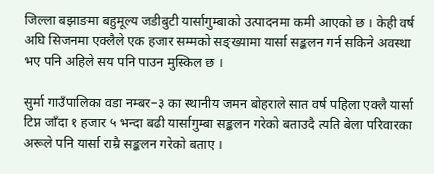जिल्ला बझाङमा बहुमूल्य जडीबुटी यार्सागुम्बाको उत्पादनमा कमी आएको छ । केही वर्ष अघि सिजनमा एक्लैले एक हजार सम्मको सङ्ख्यामा यार्सा सङ्कलन गर्न सकिने अवस्था भए पनि अहिले सय पनि पाउन मुस्किल छ ।

सुर्मा गाउँपालिका वडा नम्बर–३ का स्थानीय जमन बोहराले सात वर्ष पहिला एक्लै यार्सा टिप्न जाँदा १ हजार ५ भन्दा बढी यार्सागुम्बा सङ्कलन गरेको बताउदै त्यति बेला परिवारका अरूले पनि यार्सा राम्रै सङ्कलन गरेको बताए ।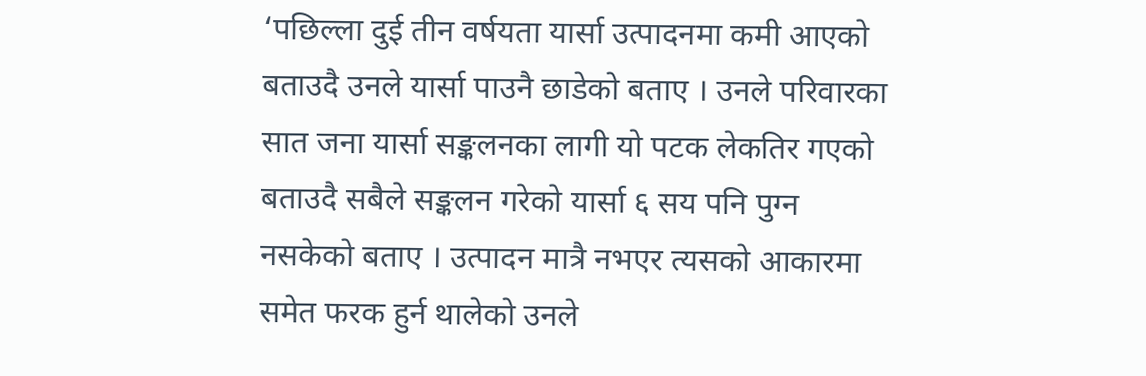‘पछिल्ला दुई तीन वर्षयता यार्सा उत्पादनमा कमी आएको बताउदै उनले यार्सा पाउनै छाडेको बताए । उनले परिवारका सात जना यार्सा सङ्कलनका लागी यो पटक लेकतिर गएको बताउदै सबैले सङ्कलन गरेको यार्सा ६ सय पनि पुग्न नसकेको बताए । उत्पादन मात्रै नभएर त्यसको आकारमा समेत फरक हुर्न थालेको उनले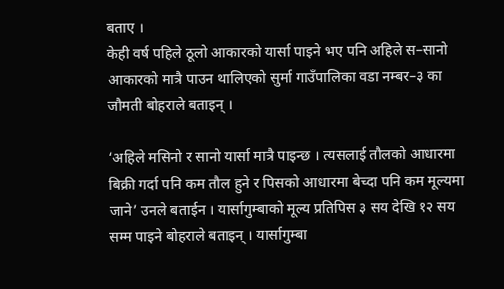बताए ।
केही वर्ष पहिले ठूलो आकारको यार्सा पाइने भए पनि अहिले स–सानो आकारको मात्रै पाउन थालिएको सुर्मा गाउँपालिका वडा नम्बर–३ का जौमती बोहराले बताइन् ।

‘अहिले मसिनो र सानो यार्सा मात्रै पाइन्छ । त्यसलाई तौलको आधारमा बिक्री गर्दा पनि कम तौल हुने र पिसको आधारमा बेच्दा पनि कम मूल्यमा जाने’ उनले बताईन । यार्सागुम्बाको मूल्य प्रतिपिस ३ सय देखि १२ सय सम्म पाइने बोहराले बताइन् । यार्सागुम्बा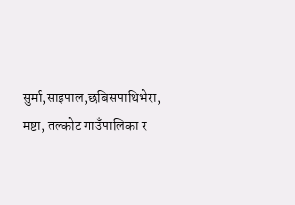सुर्मा,साइपाल,छबिसपाथिभेरा, मष्टा, तल्कोट गाउँपालिका र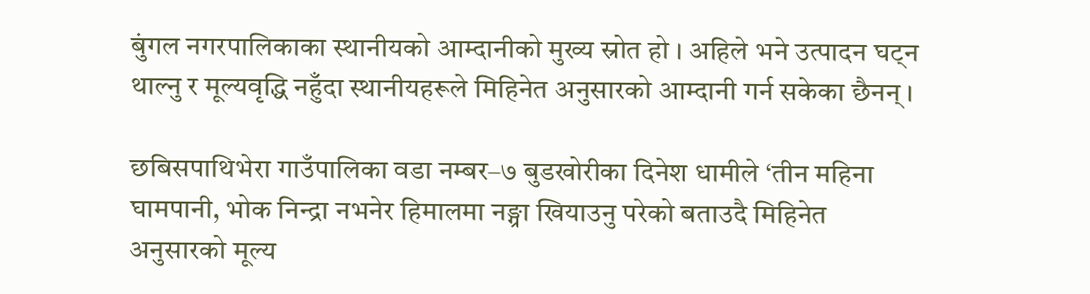बुंगल नगरपालिकाका स्थानीयको आम्दानीको मुख्य स्रोत हो । अहिले भने उत्पादन घट्न थाल्नु र मूल्यवृद्धि नहुँदा स्थानीयहरूले मिहिनेत अनुसारको आम्दानी गर्न सकेका छैनन् ।

छबिसपाथिभेरा गाउँपालिका वडा नम्बर–७ बुडखोरीका दिनेश धामीले ‘तीन महिना घामपानी, भोक निन्द्रा नभनेर हिमालमा नङ्ग्रा खियाउनु परेको बताउदै मिहिनेत अनुसारको मूल्य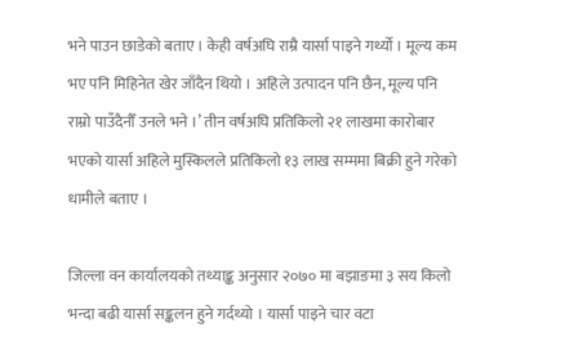भने पाउन छाडेको बताए । केही वर्षअघि राम्रै यार्सा पाइने गर्थ्यो । मूल्य कम भए पनि मिहिनेत खेर जाँदैन थियो । अहिले उत्पादन पनि छैन, मूल्य पनि राम्रो पाउँदैनौँ उनले भने ।’ तीन वर्षअघि प्रतिकिलो २१ लाखमा कारोबार भएको यार्सा अहिले मुस्किलले प्रतिकिलो १३ लाख सम्ममा बिक्री हुने गरेको धामीले बताए ।

जिल्ला वन कार्यालयको तथ्याङ्क अनुसार २०७० मा बझाङमा ३ सय किलो भन्दा बढी यार्सा सङ्कलन हुने गर्दथ्यो । यार्सा पाइने चार वटा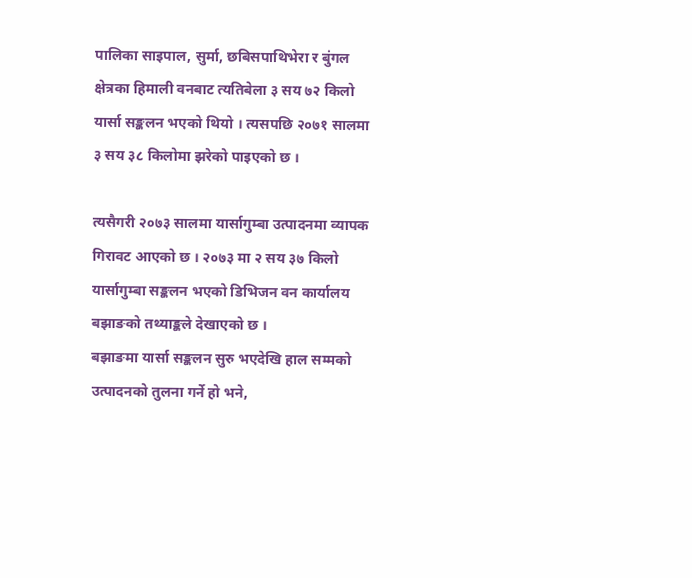पालिका साइपाल, सुर्मा, छबिसपाथिभेरा र बुंगल क्षेत्रका हिमाली वनबाट त्यतिबेला ३ सय ७२ किलो यार्सा सङ्कलन भएको थियो । त्यसपछि २०७१ सालमा ३ सय ३८ किलोमा झरेको पाइएको छ ।

त्यसैगरी २०७३ सालमा यार्सागुम्बा उत्पादनमा व्यापक गिरावट आएको छ । २०७३ मा २ सय ३७ किलो यार्सागुम्बा सङ्कलन भएको डिभिजन वन कार्यालय बझाङको तथ्याङ्कले देखाएको छ ।
बझाङमा यार्सा सङ्कलन सुरु भएदेखि हाल सम्मको उत्पादनको तुलना गर्ने हो भने,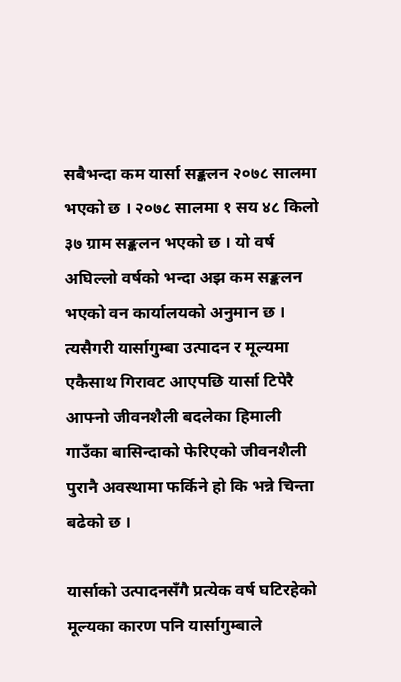सबैभन्दा कम यार्सा सङ्कलन २०७८ सालमा भएको छ । २०७८ सालमा १ सय ४८ किलो ३७ ग्राम सङ्कलन भएको छ । यो वर्ष अघिल्लो वर्षको भन्दा अझ कम सङ्कलन भएको वन कार्यालयको अनुमान छ । त्यसैगरी यार्सागुम्बा उत्पादन र मूल्यमा एकैसाथ गिरावट आएपछि यार्सा टिपेरै आफ्नो जीवनशैली बदलेका हिमाली गाउँका बासिन्दाको फेरिएको जीवनशैली पुरानै अवस्थामा फर्किने हो कि भन्ने चिन्ता बढेको छ ।

यार्साको उत्पादनसँगै प्रत्येक वर्ष घटिरहेको मूल्यका कारण पनि यार्सागुम्बाले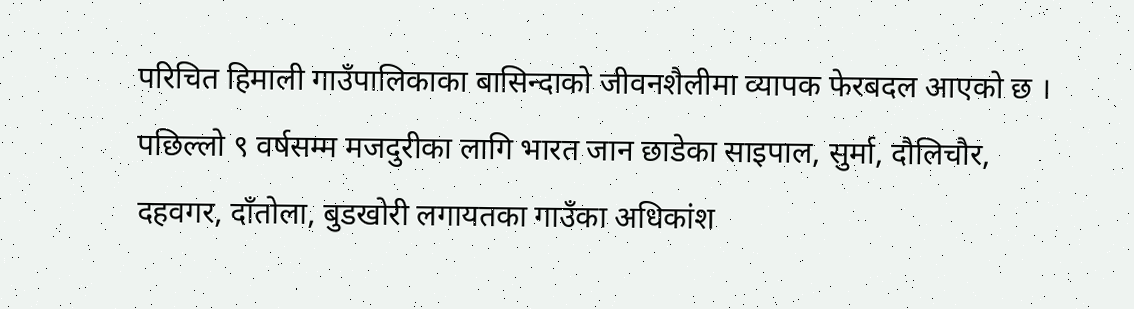परिचित हिमाली गाउँपालिकाका बासिन्दाको जीवनशैलीमा व्यापक फेरबदल आएको छ । पछिल्लो ९ वर्षसम्म मजदुरीका लागि भारत जान छाडेका साइपाल, सुर्मा, दौलिचौर, दहवगर, दाँतोला, बुडखोरी लगायतका गाउँका अधिकांश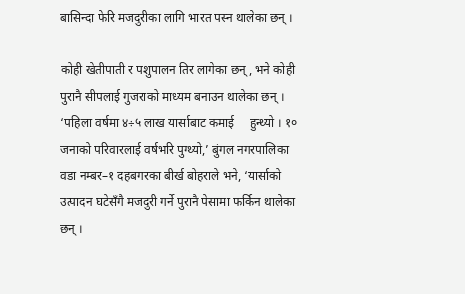बासिन्दा फेरि मजदुरीका लागि भारत पस्न थालेका छन् ।

कोही खेतीपाती र पशुपालन तिर लागेका छन्, भने कोही पुरानै सीपलाई गुजराको माध्यम बनाउन थालेका छन् । ‘पहिला वर्षमा ४÷५ लाख यार्साबाट कमाई     हुन्थ्यो । १० जनाको परिवारलाई वर्षभरि पुग्थ्यो,’ बुंगल नगरपालिका वडा नम्बर–१ दहबगरका बीर्ख बोहराले भने, ‘यार्साको उत्पादन घटेसँगै मजदुरी गर्ने पुरानै पेसामा फर्किन थालेका छन् ।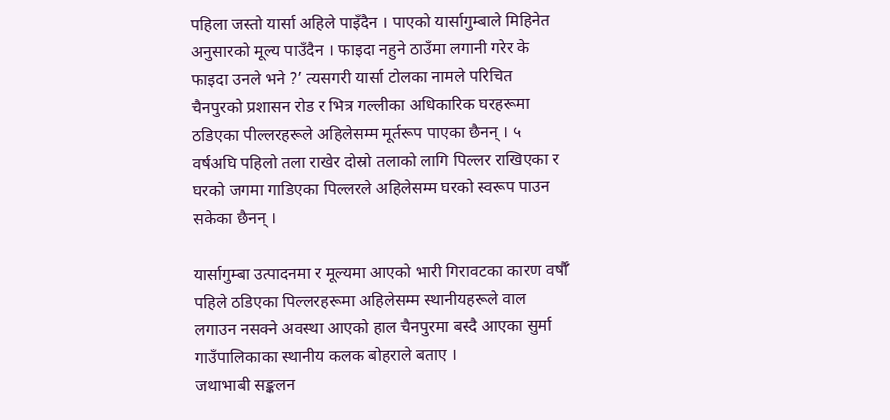पहिला जस्तो यार्सा अहिले पाइँदैन । पाएको यार्सागुम्बाले मिहिनेत अनुसारको मूल्य पाउँदैन । फाइदा नहुने ठाउँमा लगानी गरेर के फाइदा उनले भने ?’ त्यसगरी यार्सा टोलका नामले परिचित चैनपुरको प्रशासन रोड र भित्र गल्लीका अधिकारिक घरहरूमा ठडिएका पील्लरहरूले अहिलेसम्म मूर्तरूप पाएका छैनन् । ५ वर्षअघि पहिलो तला राखेर दोस्रो तलाको लागि पिल्लर राखिएका र घरको जगमा गाडिएका पिल्लरले अहिलेसम्म घरको स्वरूप पाउन सकेका छैनन् ।

यार्सागुम्बा उत्पादनमा र मूल्यमा आएको भारी गिरावटका कारण वर्षौँ पहिले ठडिएका पिल्लरहरूमा अहिलेसम्म स्थानीयहरूले वाल लगाउन नसक्ने अवस्था आएको हाल चैनपुरमा बस्दै आएका सुर्मा गाउँपालिकाका स्थानीय कलक बोहराले बताए ।
जथाभाबी सङ्कलन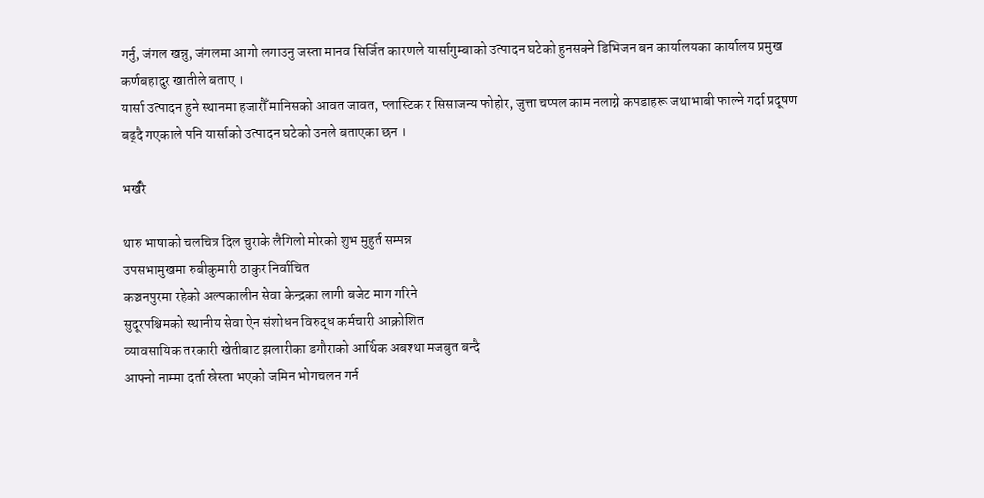गर्नु, जंगल खन्नु, जंगलमा आगो लगाउनु जस्ता मानव सिर्जित कारणले यार्सागुम्बाको उत्पादन घटेको हुनसक्ने डिभिजन बन कार्यालयका कार्यालय प्रमुख कर्णबहादुर खातीले बताए ।
यार्सा उत्पादन हुने स्थानमा हजारौँ मानिसको आवत जावत, प्लास्टिक र सिसाजन्य फोहोर, जुत्ता चप्पल काम नलाग्ने कपडाहरू जथाभाबी फाल्ने गर्दा प्रदूषण बढ्दै गएकाले पनि यार्साको उत्पादन घटेको उनले बताएका छन ।

भर्खरै

थारु भाषाको चलचित्र दिल चुराके लैगिलो मोरको शुभ मुहुर्त सम्पन्न
उपसभामुखमा रुबीकुमारी ठाकुर निर्वाचित
कञ्चनपुरमा रहेको अल्पकालीन सेवा केन्द्रका लागी बजेट माग गरिने
सुदूरपश्चिमको स्थानीय सेवा ऐन संशोधन विरुद्ध कर्मचारी आक्रोशित
व्यावसायिक तरकारी खेतीबाट झलारीका डगौराको आर्थिक अबश्था मजबुत बन्दै
आफ्नो नाम्मा दर्ता स्रेस्ता भएको जमिन भोगचलन गर्न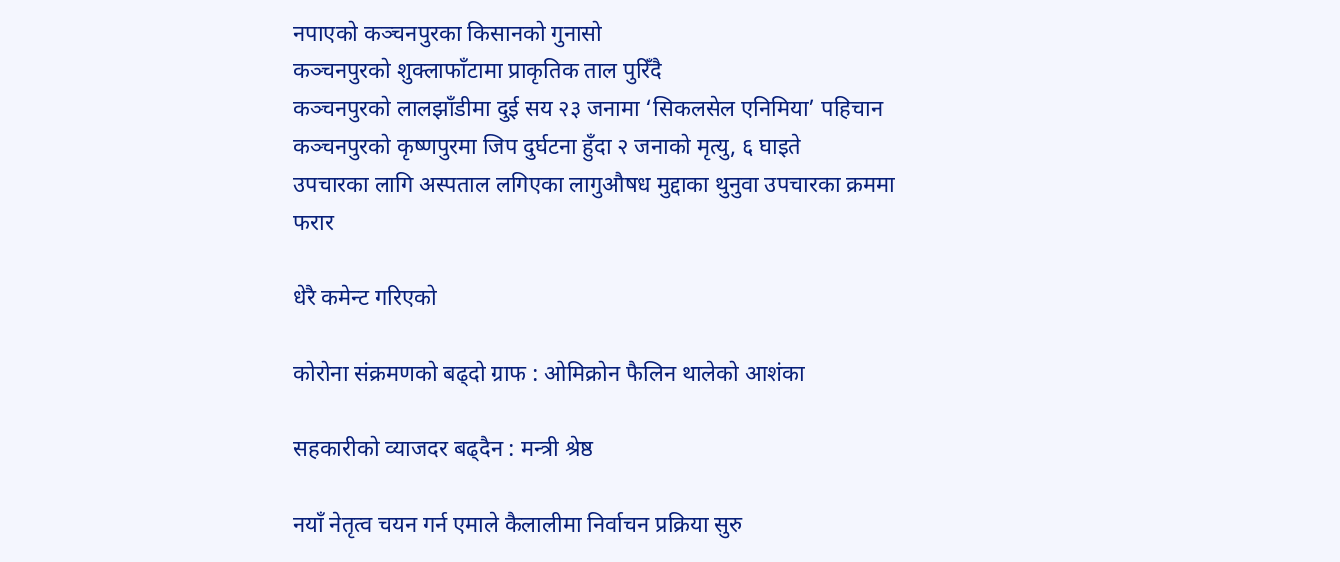नपाएको कञ्चनपुरका किसानको गुनासो
कञ्चनपुरको शुक्लाफाँटामा प्राकृतिक ताल पुरिँदै
कञ्चनपुरको लालझाँडीमा दुई सय २३ जनामा ‘सिकलसेल एनिमिया’ पहिचान
कञ्चनपुरको कृष्णपुरमा जिप दुर्घटना हुँदा २ जनाको मृत्यु, ६ घाइते
उपचारका लागि अस्पताल लगिएका लागुऔषध मुद्दाका थुनुवा उपचारका क्रममा फरार

धेरै कमेन्ट गरिएको

कोरोना संक्रमणको बढ्दो ग्राफ : ओमिक्रोन फैलिन थालेको आशंका

सहकारीको व्याजदर बढ्दैन : मन्त्री श्रेष्ठ

नयाँ नेतृत्व चयन गर्न एमाले कैलालीमा निर्वाचन प्रक्रिया सुरु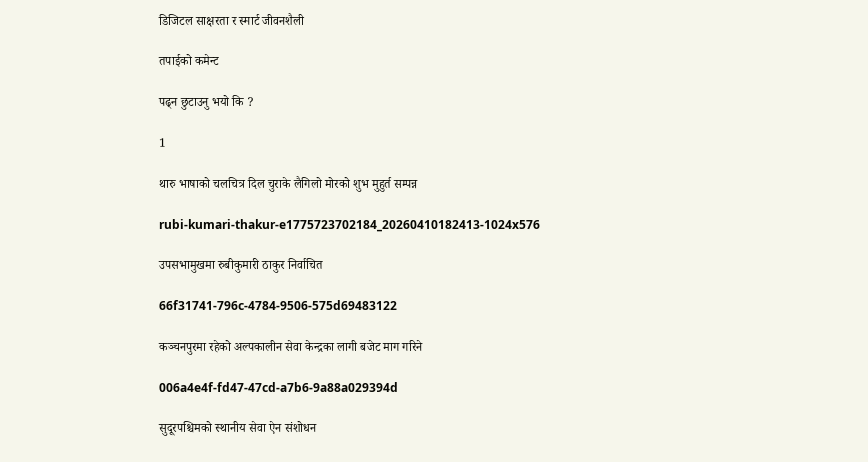डिजिटल साक्षरता र स्मार्ट जीवनशैली

तपाईको कमेन्ट

पढ्न छुटाउनु भयो कि ?

1

थारु भाषाको चलचित्र दिल चुराके लैगिलो मोरको शुभ मुहुर्त सम्पन्न

rubi-kumari-thakur-e1775723702184_20260410182413-1024x576

उपसभामुखमा रुबीकुमारी ठाकुर निर्वाचित

66f31741-796c-4784-9506-575d69483122

कञ्चनपुरमा रहेको अल्पकालीन सेवा केन्द्रका लागी बजेट माग गरिने

006a4e4f-fd47-47cd-a7b6-9a88a029394d

सुदूरपश्चिमको स्थानीय सेवा ऐन संशोधन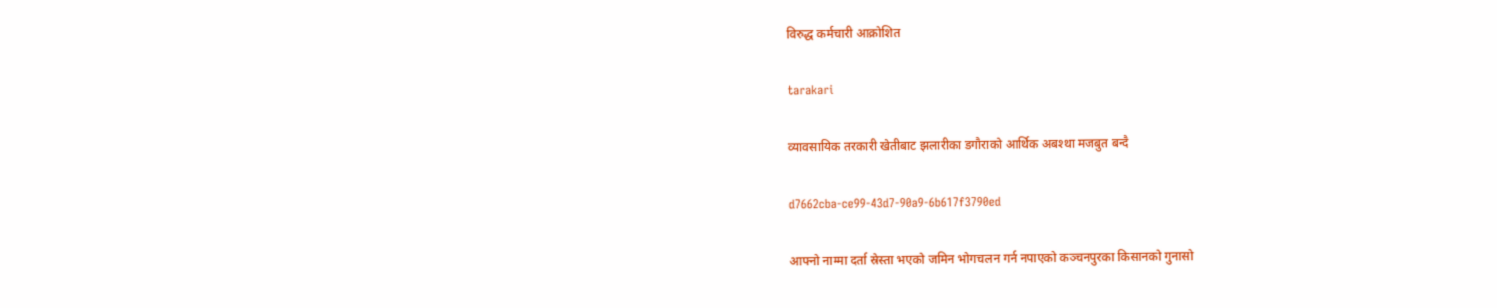विरुद्ध कर्मचारी आक्रोशित

tarakari

व्यावसायिक तरकारी खेतीबाट झलारीका डगौराको आर्थिक अबश्था मजबुत बन्दै

d7662cba-ce99-43d7-90a9-6b617f3790ed

आफ्नो नाम्मा दर्ता स्रेस्ता भएको जमिन भोगचलन गर्न नपाएको कञ्चनपुरका किसानको गुनासो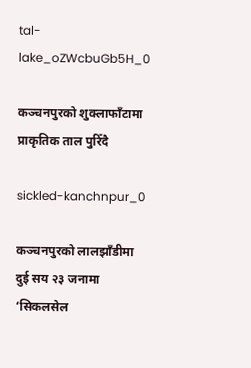tal-lake_oZWcbuGb5H_0

कञ्चनपुरको शुक्लाफाँटामा प्राकृतिक ताल पुरिँदै

sickled-kanchnpur_0

कञ्चनपुरको लालझाँडीमा दुई सय २३ जनामा ‘सिकलसेल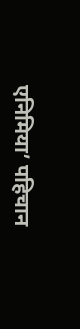एनिमिया’ पहिचान